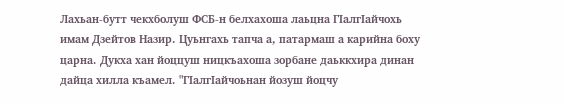Лахьан-бутт чекхболуш ФСБ-н белхахоша лаьцна ГӀалгӀайчохь имам Дзейтов Назир. Цуьнгахь тапча а, патармаш а карийна боху царна. Дукха хан йоццуш ницкъахоша зорбане даьккхира динан дайца хилла къамел. "ГӀалгӀайчоьнан йозуш йоцчу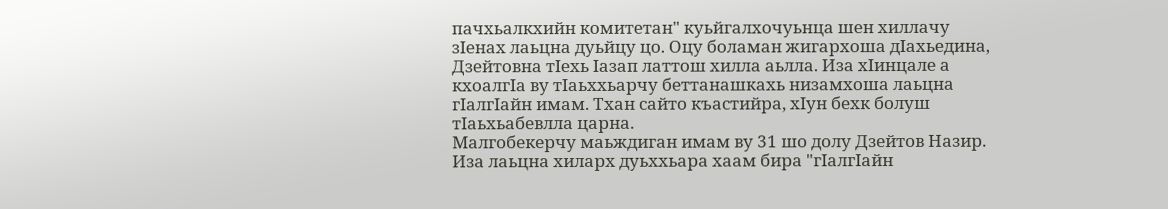пачхьалкхийн комитетан" куьйгалхочуьнца шен хиллачу зӀенах лаьцна дуьйцу цо. Оцу боламан жигархоша дӀахьедина, Дзейтовна тӀехь Ӏазап латтош хилла аьлла. Иза хӀинцале а кхоалгӀа ву тӀаьххьарчу беттанашкахь низамхоша лаьцна гӀалгӀайн имам. Тхан сайто къастийра, хӀун бехк болуш тIаьхьабевлла царна.
Малгобекерчу маьждиган имам ву 31 шо долу Дзейтов Назир. Иза лаьцна хиларх дуьххьара хаам бира "гӀалгӀайн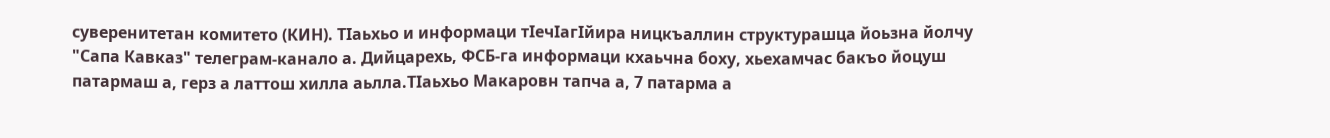суверенитетан комитето (КИН). ТӀаьхьо и информаци тӀечӀагӀйира ницкъаллин структурашца йоьзна йолчу "Сапа Кавказ" телеграм-канало а. Дийцарехь, ФСБ-га информаци кхаьчна боху, хьехамчас бакъо йоцуш патармаш а, герз а латтош хилла аьлла.ТIаьхьо Макаровн тапча а, 7 патарма а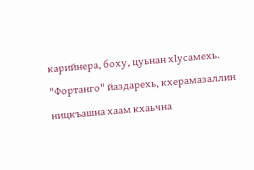карийнера, боху, цуьнан хӀусамехь.
"Фортанго" йаздарехь, кхерамазаллин ницкъашна хаам кхаьчна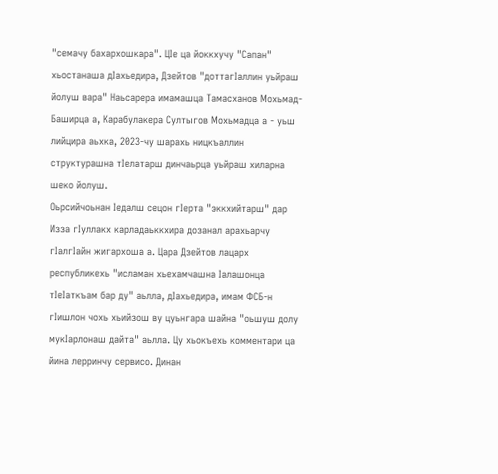"семачу бахархошкара". ЦӀе ца йоккхучу "Сапан" хьостанаша дIахьедира, Дзейтов "доттагӀаллин уьйраш йолуш вара" Наьсарера имамашца Тамасханов Мохьмад-Баширца а, Карабулакера Султыгов Мохьмадца а - уьш лийцира аьхка, 2023-чу шарахь ницкъаллин структурашна тӀелатарш динчаьрца уьйраш хиларна шеко йолуш.
Оьрсийчоьнан Ӏедалш сецон гIерта "эккхийтарш" дар
Изза гӀуллакх карладаьккхира дозанал арахьарчу гӀалгӀайн жигархоша а. Цара Дзейтов лацарх республикехь "исламан хьехамчашна Ӏалашонца тӀеӀаткъам бар ду" аьлла, дӀахьедира, имам ФСБ-н гӀишлон чохь хьийзош ву цуьнгара шайна "оьшуш долу мукӀарлонаш дайта" аьлла. Цу хьокъехь комментари ца йина лерринчу сервисо. Динан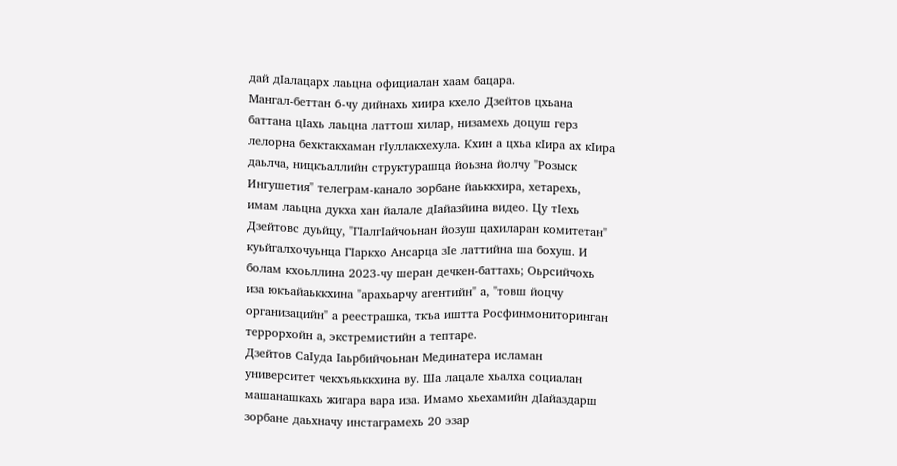дай дӀалацарх лаьцна официалан хаам бацара.
Мангал-беттан 6-чу дийнахь хиира кхело Дзейтов цхьана баттана цӀахь лаьцна латтош хилар, низамехь доцуш герз лелорна бехктакхаман гӀуллакхехула. Кхин а цхьа кӀира ах кӀира даьлча, ницкъаллийн структурашца йоьзна йолчу "Розыск Ингушетия" телеграм-канало зорбане йаьккхира, хетарехь, имам лаьцна дукха хан йалале дIайазйина видео. Цу тIехь Дзейтовс дуьйцу, "ГӀалгӀайчоьнан йозуш цахиларан комитетан" куьйгалхочуьнца ГӀаркхо Ансарца зӀе латтийна ша бохуш. И болам кхоьллина 2023-чу шеран дечкен-баттахь; Оьрсийчохь иза юкъайаьккхина "арахьарчу агентийн" а, "товш йоцчу организацийн" а реестрашка, ткъа иштта Росфинмониторинган террорхойн а, экстремистийн а тептаре.
Дзейтов СаӀуда Ӏаьрбийчоьнан Мединатера исламан университет чекхъяьккхина ву. Ша лацале хьалха социалан машанашкахь жигара вара иза. Имамо хьехамийн дӀайаздарш зорбане даьхначу инстаграмехь 20 эзар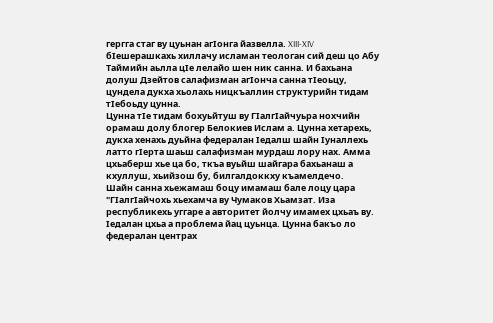гергга стаг ву цуьнан агIонга йазвелла. XIII-XIV бӀешерашкахь хиллачу исламан теологан сий деш цо Абу Таймийн аьлла цӀе лелайо шен ник санна. И бахьана долуш Дзейтов салафизман агӀонча санна тIеоьцу, цундела дукха хьолахь ницкъаллин структурийн тидам тӀебоьду цунна.
Цунна тӀе тидам бохуьйтуш ву ГӀалгӀайчуьра нохчийн орамаш долу блогер Белокиев Ислам а. Цунна хетарехь, дукха хенахь дуьйна федералан Ӏедалш шайн Ӏуналлехь латто гӀерта шаьш салафизман мурдаш лору нах. Амма цхьаберш хье ца бо, ткъа вуьйш шайгара бахьанаш а кхуллуш, хьийзош бу, билгалдоккху къамелдечо.
Шайн санна хьежамаш боцу имамаш бале лоцу цара
"ГӀалгӀайчохь хьехамча ву Чумаков Хьамзат. Иза республикехь уггаре а авторитет йолчу имамех цхьаъ ву. Ӏедалан цхьа а проблема йац цуьнца. Цунна бакъо ло федералан центрах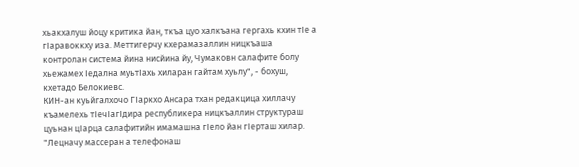хьакхалуш йоцу критика йан, ткъа цуо халкъана гергахь кхин тIе а гIаравоккху иза. Меттигерчу кхерамазаллин ницкъаша контролан система йина нисйина йу, Чумаковн салафите болу хьежамех Ӏедална муьтӀахь хиларан гайтам хуьлу", - бохуш, кхетадо Белокиевс.
КИН-ан куьйгалхочо ГӀаркхо Ансара тхан редакцица хиллачу къамелехь тӀечӀагӀдира республикера ницкъаллин структураш цуьнан цӀарца салафитийн имамашна гӀело йан гӀерташ хилар.
"Лецначу массеран а телефонаш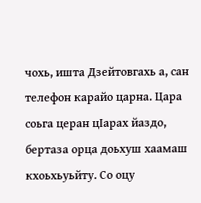чохь, ишта Дзейтовгахь а, сан телефон карайо царна. Цара соьга церан цӀарах йаздо, бертаза орца доьхуш хаамаш кхоьхьуьйту. Со оцу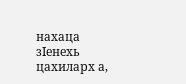нахаца зӀенехь цахиларх а,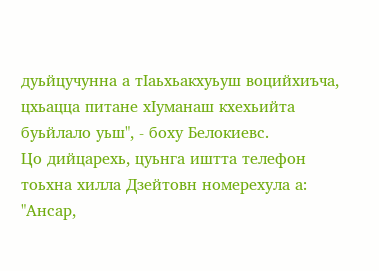дуьйцучунна а тIаьхьакхуьуш воцийхиъча, цхьацца питане хӀуманаш кхехьийта буьйлало уьш", - боху Белокиевс.
Цо дийцарехь, цуьнга иштта телефон тоьхна хилла Дзейтовн номерехула а: "Ансар,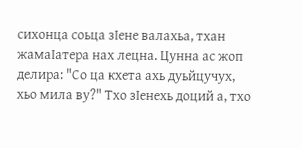сихонца соьца зӀене валахьа, тхан жамаIатера нах лецна. Цунна ас жоп делира: "Со ца кхета ахь дуьйцучух, хьо мила ву?" Тхо зӀенехь доций а, тхо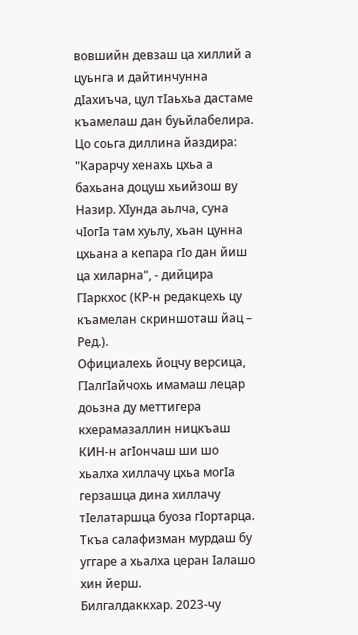вовшийн девзаш ца хиллий а цуьнга и дайтинчунна дIахиъча, цул тӀаьхьа дастаме къамелаш дан буьйлабелира. Цо соьга диллина йаздира: "Карарчу хенахь цхьа а бахьана доцуш хьийзош ву Назир. ХӀунда аьлча, суна чIогIа там хуьлу, хьан цунна цхьана а кепара гӀо дан йиш ца хиларна", - дийцира ГIаркхос (КР-н редакцехь цу къамелан скриншоташ йац – Ред.).
Официалехь йоцчу версица, ГӀалгӀайчохь имамаш лецар доьзна ду меттигера кхерамазаллин ницкъаш КИН-н агӀончаш ши шо хьалха хиллачу цхьа могӀа герзашца дина хиллачу тӀелатаршца буоза гӀортарца. Ткъа салафизман мурдаш бу уггаре а хьалха церан Iалашо хин йерш.
Билгалдаккхар. 2023-чу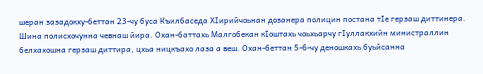шеран зазадокху-беттан 23-чу буса Къилбаседа ХIирийчоьнан дозанера полицин постана тIе герзаш диттинера. Шина полисхочунна чевнаш йира. Охан-баттахь Малгобекан кIоштахь чоьхьарчу гIуллакхийн министраллин белхахошна герзаш диттира, цхьа ницкъахо лаза а веш. Охан-беттан 5-6-чу деношкахь буьйсанна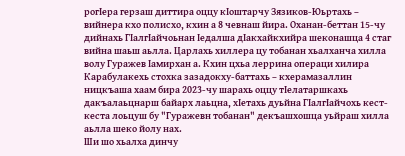рогӀера герзаш диттира оццу кӀоштарчу Зязиков-Юьртахь – вийнера кхо полисхо, кхин а 8 чевнаш йира. Оханан-беттан 15-чу дийнахь ГӀалгӀайчоьнан Ӏедалша дӀакхайкхийра шеконашца 4 стаг вийна шаьш аьлла. Царлахь хиллера цу тобанан хьалханча хилла волу Гуражев Iамирхан а. Кхин цхьа леррина операци хилира Карабулакехь стохка зазадокху-баттахь – кхерамазаллин ницкъаша хаам бира 2023-чу шарахь оццу тӀелатаршкахь дакъалаьцнарш байарх лаьцна, хӀетахь дуьйна ГӀалгӀайчохь кест-кеста лоьцуш бу "Гуражевн тобанан" декъашхошца уьйраш хилла аьлла шеко йолу нах.
Ши шо хьалха динчу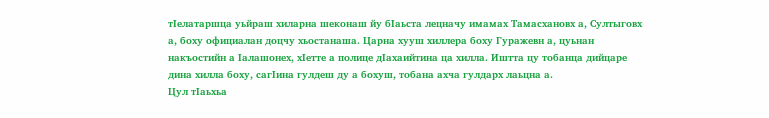тӀелатаршца уьйраш хиларна шеконаш йу бIаьста лецначу имамах Тамасхановх а, Султыговх а, боху официалан доцчу хьостанаша. Царна хууш хиллера боху Гуражевн а, цуьнан накъостийн а Iалашонех, хIетте а полице дIахаийтина ца хилла. Иштта цу тобанца дийцаре дина хилла боху, сагӀина гулдеш ду а бохуш, тобана ахча гулдарх лаьцна а.
Цул тӀаьхьа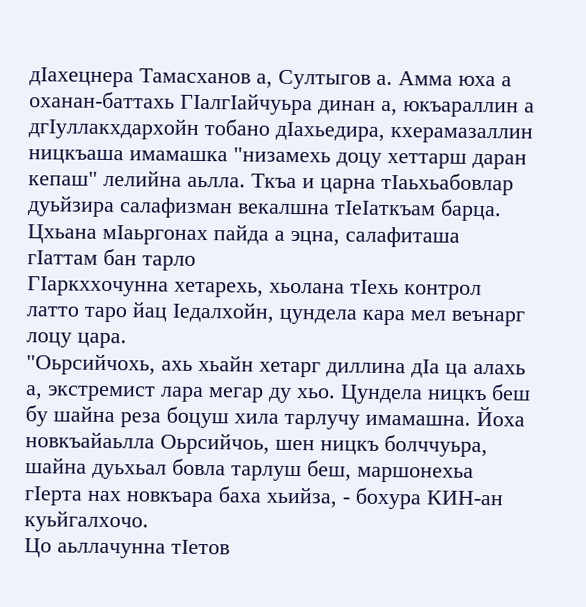дӀахецнера Тамасханов а, Султыгов а. Амма юха а оханан-баттахь ГӀалгӀайчуьра динан а, юкъараллин а дгIуллакхдархойн тобано дӀахьедира, кхерамазаллин ницкъаша имамашка "низамехь доцу хеттарш даран кепаш" лелийна аьлла. Ткъа и царна тIаьхьабовлар дуьйзира салафизман векалшна тӀеӀаткъам барца.
Цхьана мIаьргонах пайда а эцна, салафиташа гIаттам бан тарло
ГIаркххочунна хетарехь, хьолана тIехь контрол латто таро йац Iедалхойн, цундела кара мел веънарг лоцу цара.
"Оьрсийчохь, ахь хьайн хетарг диллина дIа ца алахь а, экстремист лара мегар ду хьо. Цундела ницкъ беш бу шайна реза боцуш хила тарлучу имамашна. Йоха новкъайаьлла Оьрсийчоь, шен ницкъ болччуьра, шайна дуьхьал бовла тарлуш беш, маршонехьа гIерта нах новкъара баха хьийза, - бохура КИН-ан куьйгалхочо.
Цо аьллачунна тIетов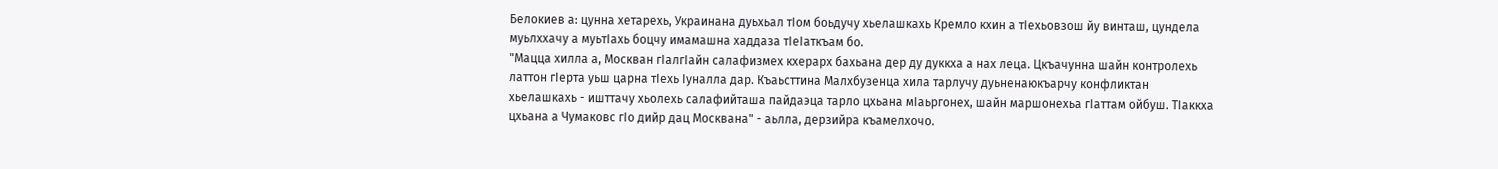Белокиев а: цунна хетарехь, Украинана дуьхьал тӀом боьдучу хьелашкахь Кремло кхин а тIехьовзош йу винташ, цундела муьлххачу а муьтIахь боцчу имамашна хаддаза тӀеӀаткъам бо.
"Мацца хилла а, Москван гIалгIайн салафизмех кхерарх бахьана дер ду дуккха а нах леца. Цкъачунна шайн контролехь латтон гIерта уьш царна тIехь Iуналла дар. Къаьсттина Малхбузенца хила тарлучу дуьненаюкъарчу конфликтан хьелашкахь - ишттачу хьолехь салафийташа пайдаэца тарло цхьана мIаьргонех, шайн маршонехьа гIаттам ойбуш. ТIаккха цхьана а Чумаковс гӀо дийр дац Москвана" - аьлла, дерзийра къамелхочо.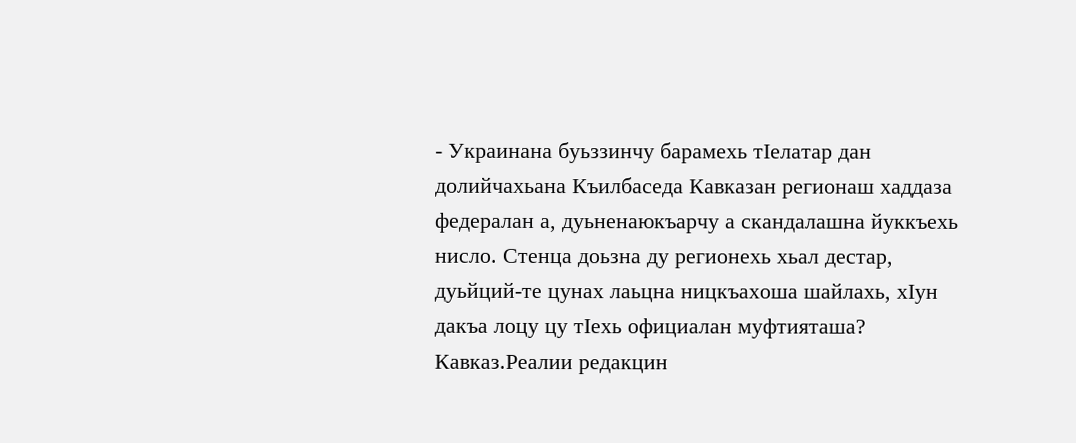- Украинана буьззинчу барамехь тӀелатар дан долийчахьана Къилбаседа Кавказан регионаш хаддаза федералан а, дуьненаюкъарчу а скандалашна йуккъехь нисло. Стенца доьзна ду регионехь хьал дестар, дуьйций-те цунах лаьцна ницкъахоша шайлахь, хӀун дакъа лоцу цу тӀехь официалан муфтияташа? Кавказ.Реалии редакцин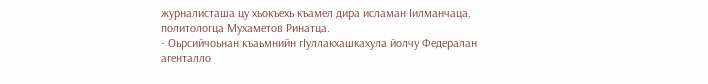журналисташа цу хьокъехь къамел дира исламан Ӏилманчаца, политологца Мухаметов Ринатца.
- Оьрсийчоьнан къаьмнийн гӀуллакхашкахула йолчу Федералан агенталло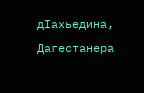дӀахьедина, Дагестанера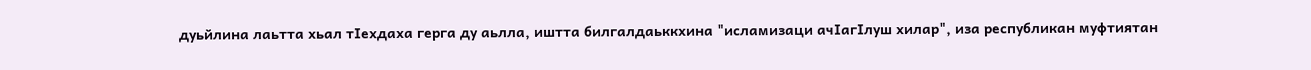дуьйлина лаьтта хьал тIехдаха герга ду аьлла, иштта билгалдаьккхина "исламизаци ачIагIлуш хилар", иза республикан муфтиятан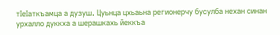тӀеӀаткъамца а дузуш. Цуьнца цхьаьна регионерчу бусулба нехан синан урхалло дуккха а шерашкахь йеккъа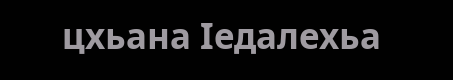цхьана Ӏедалехьа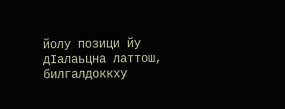йолу позици йу дӀалаьцна латтош, билгалдоккху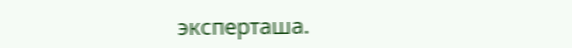эксперташа.